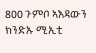800 ጉምቦ ኣእዳውን ክንድኡ ሚኢቲ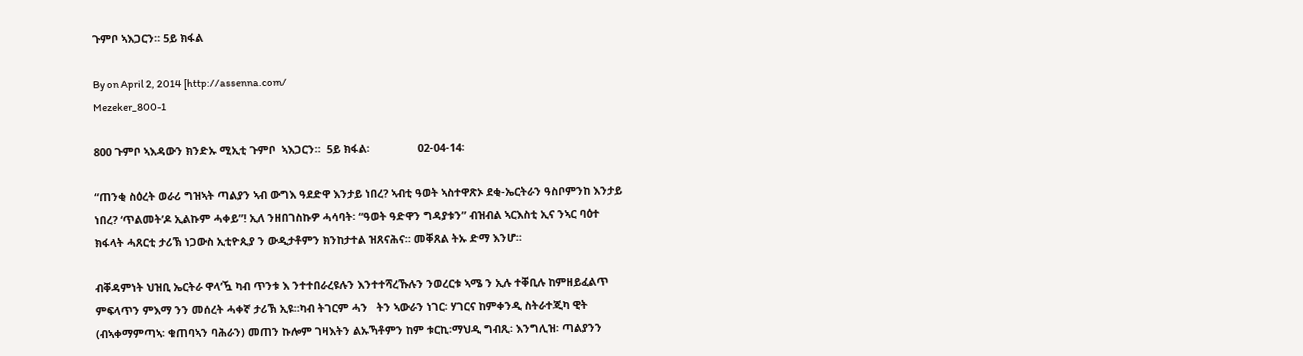ጉምቦ ኣእጋርን። 5ይ ክፋል

By on April 2, 2014 [http://assenna.com/
Mezeker_800-1

800 ጉምቦ ኣእዳውን ክንድኡ ሚኢቲ ጉምቦ  ኣእጋርን።  5ይ ክፋል፡                02-04-14፡

“ጠንቂ ስዕረት ወራሪ ግዝኣት ጣልያን ኣብ ውግእ ዓደድዋ እንታይ ነበረ? ኣብቲ ዓወት ኣስተዋጽኦ ደቂ-ኤርትራን ዓስቦምንከ እንታይ ነበረ? ‘ጥልመት’ዶ ኢልኩም ሓቀይ”! ኢለ ንዘበገስኩዎ ሓሳባት፡ “ዓወት ዓድዋን ግዳያቱን” ብዝብል ኣርእስቲ ኢና ንኣር ባዕተ ክፋላት ሓጸርቲ ታሪኽ ነጋውስ ኢቲዮጲያ ን ውዲታቶምን ክንከታተል ዝጸናሕና። መቐጸል ትኡ ድማ እንሆ።

ብቐዳምነት ህዝቢ ኤርትራ ዋላ’ዃ ካብ ጥንቱ እ ንተተበራረዩሉን እንተተሻረኹሉን ንወረርቱ ኣሜ ን ኢሉ ተቐቢሉ ከምዘይፈልጥ ምፍላጥን ምእማ ንን መሰረት ሓቀኛ ታሪኽ ኢዩ።ካብ ትገርም ሓን   ትን ኣውራን ነገር፡ ሃገርና ከምቀንዲ ስትራተጂካ ዊት (ብኣቀማምጣኣ፡ ቁጠባኣን ባሕራን) መጠን ኩሎም ገዛእትን ልኡኻቶምን ከም ቱርኪ፡ማህዲ ግብጺ፡ እንግሊዝ፡ ጣልያንን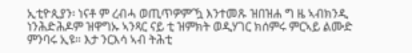ኢቲዮጲያን፡ ነናቶ ም ረብሓ ወጢጥዎም’ዃ እንተመጹ ዝበዝሐ ግ ዜ ኣብክንዲ ነንሕድሕዶም ዝዋግኡ ኣንጻር ናይ ቲ ዝምክት ወዲሃገር ክሰምሩ ምርኣይ ልሙድ  ምንባሩ ኢዩ። እታ ንርእሳ ኣብ ትሕቲ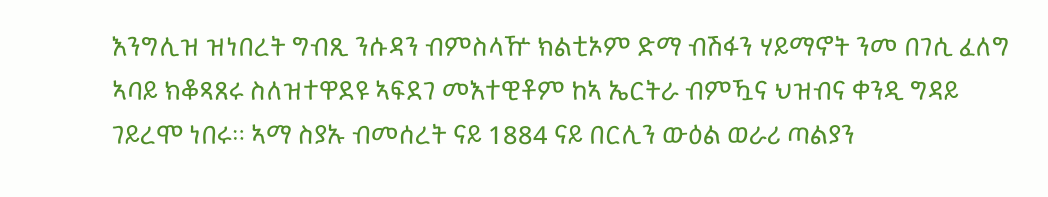እንግሊዝ ዝነበረት ግብጺ ንሱዳን ብምስላዅ ክልቲኦም ድማ ብሽፋን ሃይማኖት ንመ በገሲ ፈለግ ኣባይ ክቆጻጸሩ ስለዝተዋደዩ ኣፍደገ መእተዊቶም ከኣ ኤርትራ ብምዃና ህዝብና ቀንዲ ግዳይ ገይረሞ ነበሩ። ኣማ ስያኡ ብመሰረት ናይ 1884 ናይ በርሊን ውዕል ወራሪ ጣልያን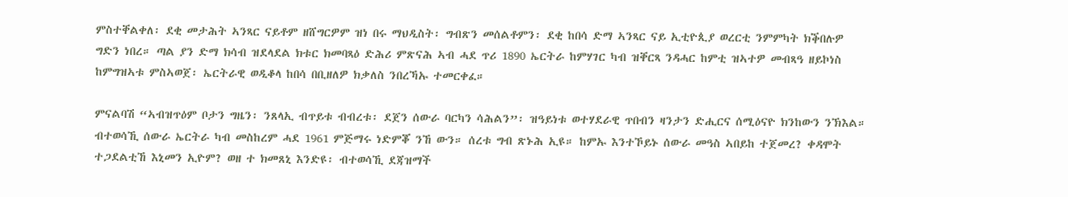ምስተቐልቀለ፡ ደቂ መታሕት ኣንጻር ናይቶም ዘሸግርዎም ዝነ በሩ ማህዲስት፡ ግብጽን መሰልቶምን፡ ደቂ ከበሳ ድማ ኣንጻር ናይ ኢቲዮጲያ ወረርቲ ንምምካት ክቕበሉዎ ግድን ነበረ። ጣል ያን ድማ ክሳብ ዝደላደል ክቱር ክመባጻዕ ድሕሪ ምጽናሕ ኣብ ሓደ ጥሪ 1890 ኤርትራ ከምሃገር ካብ ዝቐርጻ ንዳሓር ከምቲ ዝኣተዎ መብጻዓ ዘይኮነስ ከምግዝኣቱ ምስኣወጀ፡ ኤርትራዊ ወዲቆላ ከበሳ በቢዘለዎ ክቃለስ ንበረኻኡ ተመርቀፈ።

ምናልባሽ “ኣብዝጥዕም ቦታን ግዜን፡ ንጸላኢ ብጥይቱ ብብረቱ፡ ደጀን ሰውራ ባርካን ሳሕልን”፡ ዝዓይነቱ ወተሃደራዊ ጥበብን ዛንታን ድሒርና ሰሚዕናዮ ክንከውን ንኽእል። ብተወሳኺ ሰውራ ኤርትራ ካብ መስከረም ሓደ 1961 ምጅማሩ ነድምቖ ንኸ ውን። ሰረቱ ግብ ጽኑሕ ኢዩ። ከምኡ እንተኾይኑ ሰውራ መዓስ ኣበይከ ተጀመረ? ቀዳሞት ተጋደልቲኸ እኒመን ኢዮም? ወዘ ተ ክመጸኒ እንድዩ፡ ብተወሳኺ ደጃዝማች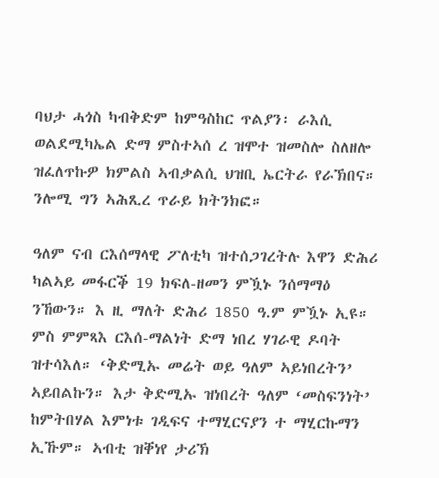ባህታ ሓጎስ ካብቅድም ከምዓስከር ጥልያን፡ ራእሲ ወልደሚካኤል ድማ ምስተኣሰ ረ ዝሞተ ዝመስሎ ስለዘሎ ዝፈለጥኩዎ ክምልስ ኣብቃልሲ ህዝቢ ኤርትራ የራኽበና። ንሎሚ ግን ኣሕጺረ ጥራይ ክትንክፎ።

ዓለም ናብ ርእሰማላዊ ፖለቲካ ዝተሰጋገረትሉ እዋን ድሕሪ ካልኣይ መፋርቕ 19 ክፍለ-ዘመን ምዃኑ ንሰማማዕ ንኸውን። እ ዚ ማለት ድሕሪ 1850 ዓ.ም ምዃኑ ኢዩ። ምስ ምምጻእ ርእሰ-ማልነት ድማ ነበረ ሃገራዊ ዶባት ዝተሳእለ። ‘ቅድሚኡ መሬት ወይ ዓለም ኣይነበረትን’ ኣይበልኩን። እታ ቅድሚኡ ዝነበረት ዓለም ‘መስፍንነት’ ከምትበሃል እምነቱ ገዲፍና ተማሂርናያን ተ ማሂርኩማን ኢኹም። ኣብቲ ዝቐነየ ታሪኽ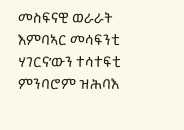መስፍናዊ ወራራት እምባኣር መሳፍንቲ ሃገርና’ውን ተሳተፍቲ ምንባሮም ዝሕባእ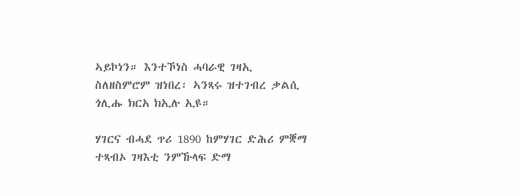ኣይኮነን። እንተኾነስ ሓባራዊ ገዛኢ ስለዘስምሮም ዝነበረ፡ ኣንጻሩ ዝተገብረ ቃልሲ ጎሊሑ ክርአ ክኢሉ ኢዩ።

ሃገርና ብሓደ ጥሪ 1890 ከምሃገር ድሕሪ ምቛማ ተጻብኦ ገዛእቲ ንምኹላፍ ድማ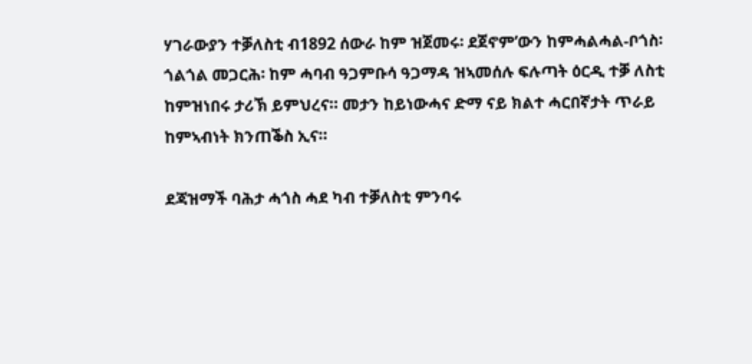ሃገራውያን ተቓለስቲ ብ1892 ሰውራ ከም ዝጀመሩ፡ ደጀኖም’ውን ከምሓልሓል-ቦጎስ፡ ጎልጎል መጋርሕ፡ ከም ሓባብ ዓጋምቡሳ ዓጋማዳ ዝኣመሰሉ ፍሉጣት ዕርዲ ተቓ ለስቲ ከምዝነበሩ ታሪኽ ይምህረና። መታን ከይነውሓና ድማ ናይ ክልተ ሓርበኛታት ጥራይ ከምኣብነት ክንጠቕስ ኢና።

ደጃዝማች ባሕታ ሓጎስ ሓደ ካብ ተቓለስቲ ምንባሩ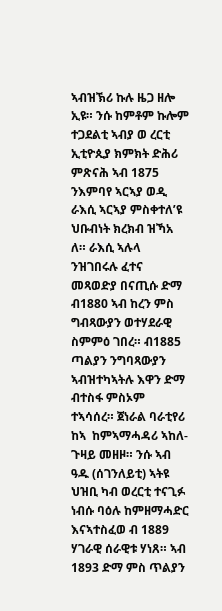ኣብዝኽሪ ኩሉ ዜጋ ዘሎ ኢዩ። ንሱ ከምቶም ኩሎም ተጋደልቲ ኣብያ ወ ረርቲ ኢቲዮጲያ ክምክት ድሕሪ ምጽናሕ ኣብ 1875 ንእምባየ ኣርኣያ ወዲ ራእሲ ኣርኣያ ምስቀተለ’ዩ ህቡብነት ክረክብ ዝኻአ ለ። ራእሲ ኣሉላ ንዝገበሩሉ ፈተና መጻወድያ በናጢሱ ድማ ብ1880 ኣብ ከረን ምስ ግብጻውያን ወተሃደራዊ ስምምዕ ገበረ። ብ1885 ጣልያን ንግባጻውያን ኣብዝተካኣትሉ እዋን ድማ ብተስፋ ምስኦም ተኣሳሰረ። ጀነራል ባራቲየሪ ከኣ  ከምኣማሓዳሪ ኣከለ-ጉዛይ መዘዞ። ንሱ ኣብ ዓዱ (ሰገንለይቲ) ኣትዩ ህዝቢ ካብ ወረርቲ ተናጊፉ ነብሱ ባዕሉ ከምዘማሓድር እናኣተስፈወ ብ 1889 ሃገራዊ ሰራዊቱ ሃነጸ። ኣብ 1893 ድማ ምስ ጥልያን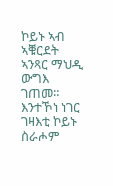ኮይኑ ኣብ ኣቑርደት ኣንጻር ማህዲ ውግእ ገጠመ። እንተኾነ ነገር ገዛእቲ ኮይኑ ስራሖም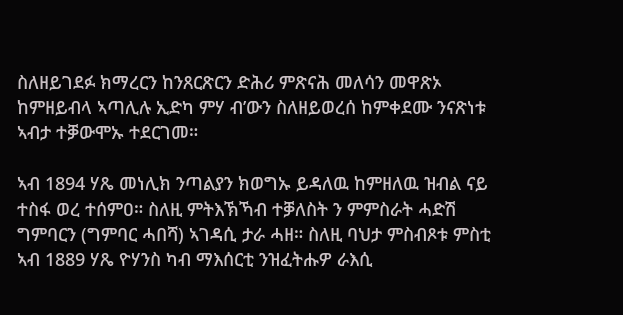ስለዘይገደፉ ክማረርን ከንጸርጽርን ድሕሪ ምጽናሕ መለሳን መዋጽኦ ከምዘይብላ ኣጣሊሉ ኢድካ ምሃ ብ’ውን ስለዘይወረሰ ከምቀደሙ ንናጽነቱ ኣብታ ተቓውሞኡ ተደርገመ።

ኣብ 1894 ሃጼ መነሊክ ንጣልያን ክወግኡ ይዳለዉ ከምዘለዉ ዝብል ናይ ተስፋ ወረ ተሰምዐ። ስለዚ ምትእኽኻብ ተቓለስት ን ምምስራት ሓድሽ ግምባርን (ግምባር ሓበሻ) ኣገዳሲ ታራ ሓዘ። ስለዚ ባህታ ምስብጾቱ ምስቲ ኣብ 1889 ሃጼ ዮሃንስ ካብ ማእሰርቲ ንዝፈትሑዎ ራእሲ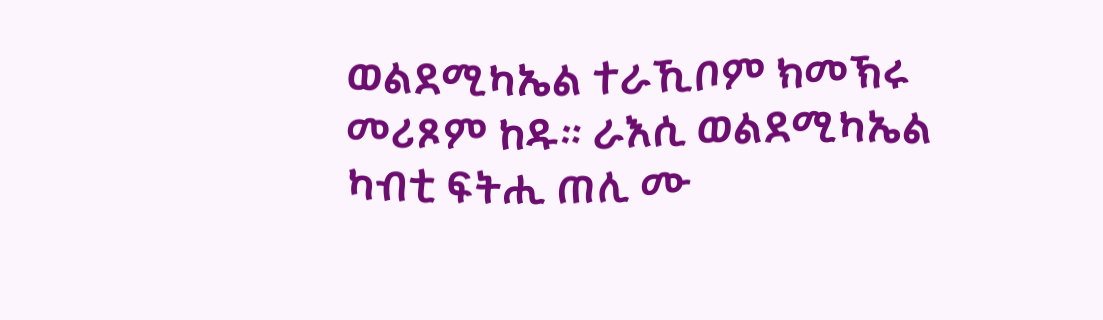ወልደሚካኤል ተራኺቦም ክመኽሩ መሪጾም ከዱ። ራእሲ ወልደሚካኤል ካብቲ ፍትሒ ጠሊ ሙ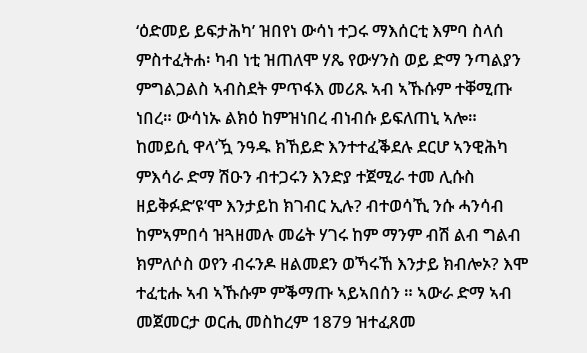‘ዕድመይ ይፍታሕካ’ ዝበየነ ውሳነ ተጋሩ ማእሰርቲ እምባ ስላሰ ምስተፈትሐ፡ ካብ ነቲ ዝጠለሞ ሃጼ የውሃንስ ወይ ድማ ንጣልያን ምግልጋልስ ኣብስደት ምጥፋእ መሪጹ ኣብ ኣኹሱም ተቐሚጡ ነበረ። ውሳነኡ ልክዕ ከምዝነበረ ብነብሱ ይፍለጠኒ ኣሎ። ከመይሲ ዋላ’ዃ ንዓዱ ክኸይድ እንተተፈቕደሉ ደርሆ ኣንዊሕካ ምእሳራ ድማ ሽዑን ብተጋሩን እንድያ ተጀሚራ ተመ ሊሱስ ዘይቅፉድ’ዩ’ሞ እንታይከ ክገብር ኢሉ? ብተወሳኺ ንሱ ሓንሳብ ከምኣምበሳ ዝጓዘመሉ መሬት ሃገሩ ከም ማንም ብሽ ልብ ግልብ ክምለሶስ ወየን ብሩንዶ ዘልመደን ወኻሩኸ እንታይ ክብሎኦ? እሞ ተፈቲሑ ኣብ ኣኹሱም ምቕማጡ ኣይኣበሰን ። ኣውራ ድማ ኣብ መጀመርታ ወርሒ መስከረም 1879 ዝተፈጸመ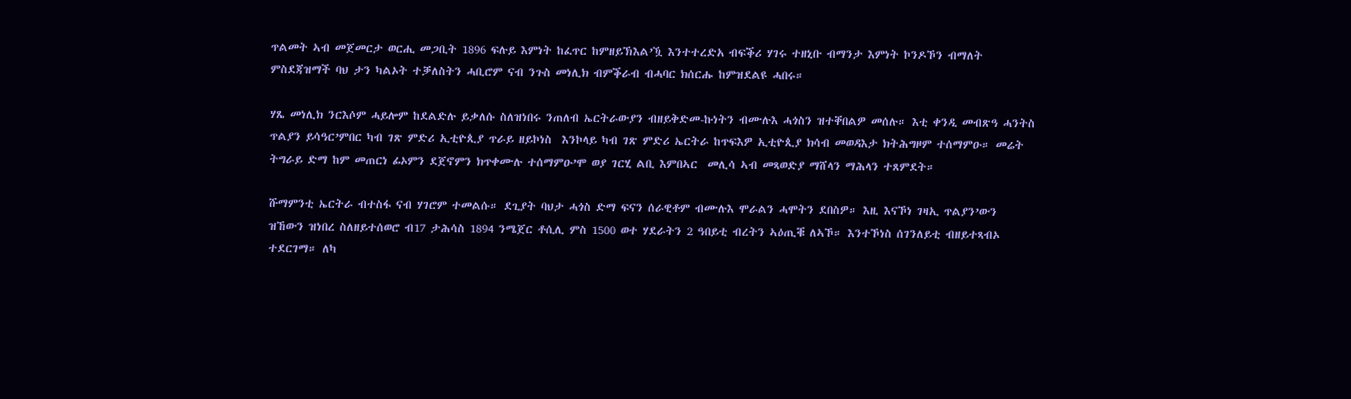ጥልመት ኣብ መጀመርታ ወርሒ መጋቢት 1896 ፍሉይ እምነት ከፈጥር ከምዘይኽእል’ዃ እንተተረድአ ብፍቕሪ ሃገሩ ተዘኒቡ ብማንታ እምነት ኮንዶኾን ብማለት ምስደጃዝማች ባህ ታን ካልኦት ተቓለስትን ሓቢሮም ናብ ንጉስ መነሊክ ብምቕራብ ብሓባር ክሰርሑ ከምዝደልዩ ሓበሩ።

ሃጼ መነሊክ ንርእሶም ሓይሎም ከደልድሉ ይቃለሱ ስለዝነበሩ ንጠለብ ኤርትራውያን ብዘይቅድመ-ኩነትን ብሙሉእ ሓጎስን ዝተቐበልዎ መሰሉ። እቲ ቀንዲ መብጽዓ ሓንትስ ጥልያን ይሳዓር’ምበር ካብ ገጽ ምድሪ ኢቲዮጲያ ጥራይ ዘይኮነስ  እንኮላይ ካብ ገጽ ምድሪ ኤርትራ ከጥፍእዎ ኢቲዮጲያ ክሳብ መወዳእታ ክትሕግዞም ተሰማምዑ። መሬት ትግራይ ድማ ከም መጠርነ ፊኦምን ደጀኖምን ክጥቀሙሉ ተሰማምዑ’ሞ ወያ ገርሂ ልቢ እምበኣር  መሊሳ ኣብ መጻወድያ ማሸላን ማሕላን ተጸምደት።

ሹማምንቲ ኤርትራ ብተስፋ ናብ ሃገሮም ተመልሱ። ደጊያት ባህታ ሓጎስ ድማ ፍናን ሰራዊቶም ብሙሉእ ሞራልን ሓሞትን ደበስዎ። እዚ እናኾነ ገዛኢ ጥልያን’ውን ዝኸውን ዝነበረ ስለዘይተሰወሮ ብ17 ታሕሳስ 1894 ንሜጀር ቶሲሊ ምስ 1500 ወተ ሃደራትን 2 ዓበይቲ ብረትን ኣዕጢቑ ለኣኾ። እንተኾነስ ሰገንለይቲ ብዘይተጻብኦ ተደርገማ። ለካ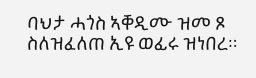ባህታ ሓጎስ ኣቐዲሙ ዝመ ጾ ስለዝፈለጠ ኢዩ ወፊሩ ዝነበረ።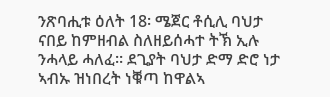ንጽባሒቱ ዕለት 18፡ ሜጀር ቶሲሊ ባህታ ናበይ ከምዘብል ስለዘይሰሓተ ትኽ ኢሉ ንሓላይ ሓለፈ። ደጊያት ባህታ ድማ ድሮ ነታ ኣብኡ ዝነበረት ነቑጣ ከዋልኣ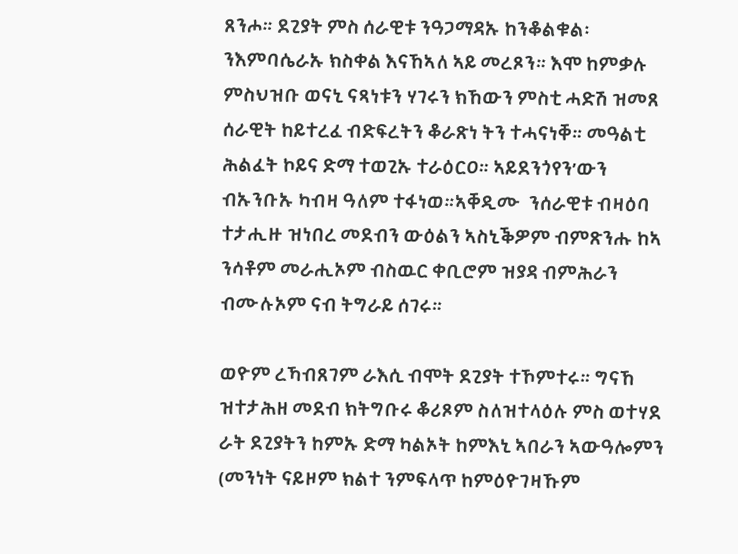ጸንሖ። ደጊያት ምስ ሰራዊቱ ንዓጋማዳኡ ከንቆልቁል፡ ንእምባሴራኡ ክስቀል እናኸኣለ ኣይ መረጾን። እሞ ከምቃሉ ምስህዝቡ ወናኒ ናጻነቱን ሃገሩን ክኸውን ምስቲ ሓድሽ ዝመጸ ሰራዊት ከይተረፈ ብድፍረትን ቆራጽነ ትን ተሓናነቐ። መዓልቲ ሕልፈት ኮይና ድማ ተወጊኡ ተራዕርዐ። ኣይደንጎየን’ውን ብኡንቡኡ ካብዛ ዓለም ተፋነወ።ኣቐዲሙ  ንሰራዊቱ ብዛዕባ ተታሒዙ ዝነበረ መደብን ውዕልን ኣስኒቕዎም ብምጽንሑ ከኣ ንሳቶም መራሒኦም ብስዉር ቀቢሮም ዝያዳ ብምሕራን ብሙሉኦም ናብ ትግራይ ሰገሩ።

ወዮም ረኻብጸገም ራእሲ ብሞት ደጊያት ተኾምተሩ። ግናኸ ዝተታሕዘ መደብ ክትግቡሩ ቆሪጾም ስለዝተላዕሉ ምስ ወተሃደ ራት ደጊያትን ከምኡ ድማ ካልኦት ከምእኒ ኣበራን ኣውዓሎምን (መንነት ናይዞም ክልተ ንምፍላጥ ከምዕዮገዛኹም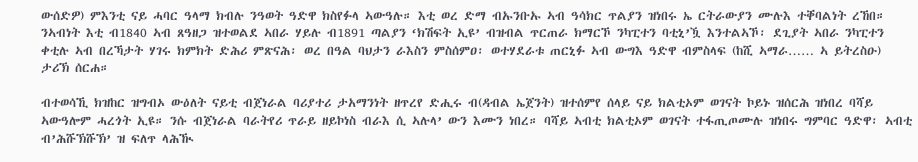ውሰድዎ) ምእንቲ ናይ ሓባር ዓላማ ክብሉ ንዓወት ዓድዋ ክስየፉላ ኣውዓሉ። እቲ ወረ ድማ ብኡንቡኡ ኣብ ዓሳክር ጥልያን ዝነበሩ ኤ ርትራውያን ሙሉእ ተቐባልነት ረኸበ። ንኣብነት እቲ ብ1840 ኣብ ጸዓዘጋ ዝተወልደ ኣበራ ሃይሉ ብ1891 ጣልያን ‘ክሽፍት ኢዩ’ ብዝብል ጥርጠራ ክማርኾ ንካፒተን ባቲኒ’ዃ እንተልኣኾ፡ ደጊያት ኣበራ ንካፒተን ቀቲሉ ኣብ በረኻታት ሃገሩ ክምክት ድሕሪ ምጽናሕ፡ ወረ በዓል ባህታን ራእስን ምስሰምዐ፡ ወተሃደራቱ ጠርኒፉ ኣብ ውግእ ዓድዋ ብምስላፍ (ከሺ ኣማራ…… ኣ ይትረስዑ) ታሪኽ ሰርሐ።

ብተወሳኺ ክዝከር ዝግብኦ ውዕለት ናይቲ ብጀነራል ባሪያተሪ ታአማንነት ዘጥረየ ድሒሩ ብ(ዳብል ኤጀንት) ዝተሰምየ ሰላይ ናይ ክልቲኦም ወገናት ኮይኑ ዝሰርሕ ዝነበረ ባሻይ ኣውዓሎም ሓረጎት ኢዩ። ንሱ ብጀነራል ባራትየሪ ጥራይ ዘይኮነስ ብራእ ሲ ኣሉላ’ ውን እሙን ነበረ። ባሻይ ኣብቲ ክልቲኦም ወገናት ተፋጢጦሙሉ ዝነበሩ ግምባር ዓድዋ፡ ኣብቲ ብ’ሕሹኽሹኽ’ ዝ ፍለጥ ላሕዂ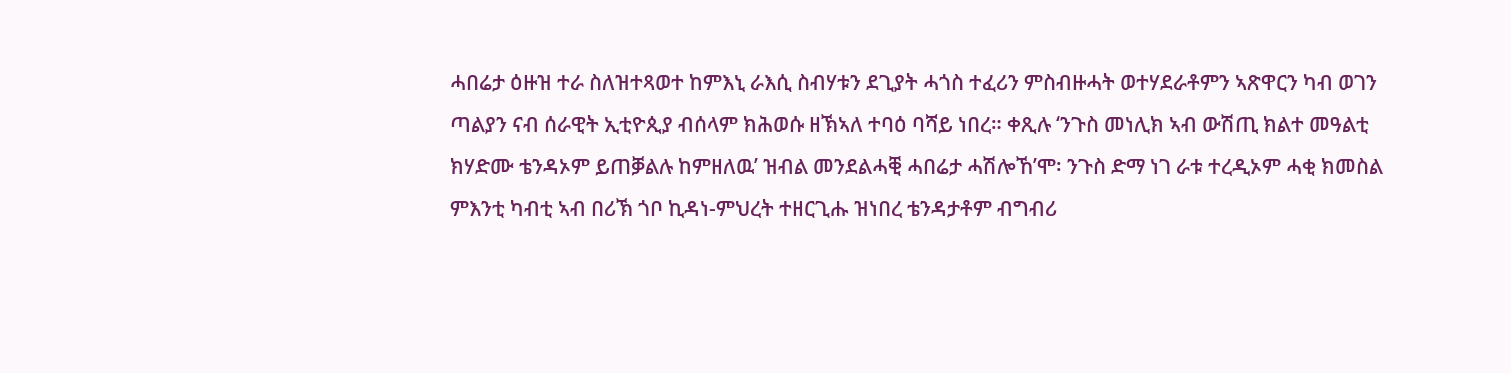ሓበሬታ ዕዙዝ ተራ ስለዝተጻወተ ከምእኒ ራእሲ ስብሃቱን ደጊያት ሓጎስ ተፈሪን ምስብዙሓት ወተሃደራቶምን ኣጽዋርን ካብ ወገን ጣልያን ናብ ሰራዊት ኢቲዮጲያ ብሰላም ክሕወሱ ዘኽኣለ ተባዕ ባሻይ ነበረ። ቀጺሉ ‘ንጉስ መነሊክ ኣብ ውሽጢ ክልተ መዓልቲ ክሃድሙ ቴንዳኦም ይጠቓልሉ ከምዘለዉ’ ዝብል መንደልሓቒ ሓበሬታ ሓሽሎኸ’ሞ፡ ንጉስ ድማ ነገ ራቱ ተረዲኦም ሓቂ ክመስል ምእንቲ ካብቲ ኣብ በሪኽ ጎቦ ኪዳነ-ምህረት ተዘርጊሑ ዝነበረ ቴንዳታቶም ብግብሪ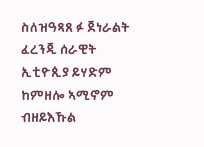ስለዝዓጻጸ ፉ ጀነራልት ፈረንጂ ሰራዊት ኢቲዮጲያ ይሃድም ከምዘሎ ኣሚኖም ብዘይእኹል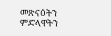መጽናዕትን ምድላዋትን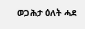ወጋሕታ ዕለት ሓደ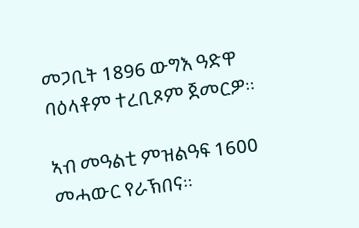መጋቢት 1896 ውግእ ዓድዋ ባዕላቶም ተረቢጾም ጀመርዎ።

ኣብ መዓልቲ ምዝልዓፍ 1600 መሓውር የራኽበና።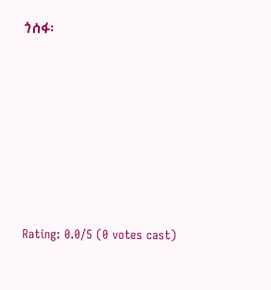ጎሰፋ፡









Rating: 0.0/5 (0 votes cast)